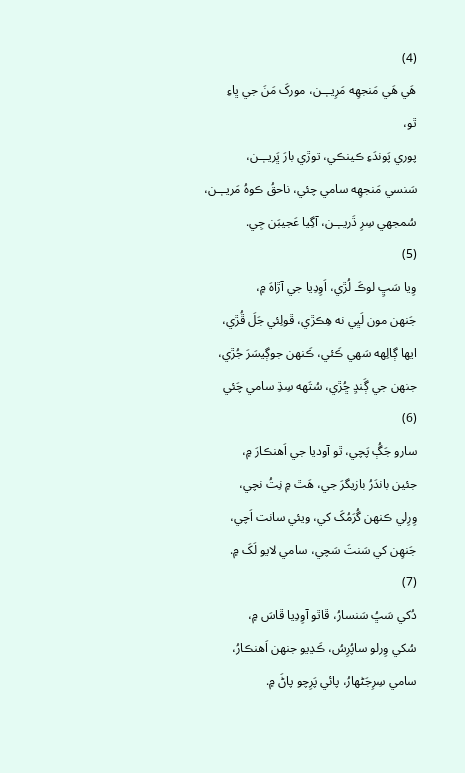(4)
هَي هَي مَنجهِه مَرِيــٖـن، مورکَ مَنَ جي ڀاءِ
ٿو،
پوري پَوندَءِ ڪينڪي، توڙي بارَ ڀَريــٖـن،
سَنسي مَنجهِه سامي چئي، ناحقُ ڪوهُ مَريــٖـن،
سُمجهي سِرِ ڌَريــٖـن، آگِيا عَجيبَن جِي.
(5)
وِيا سَڀِ لوڪَ لُڙي، اَوِدِيا جي آڙاهَ ۾،
جَنهن مون لَڀي نه هِڪڙي، ڦولِئي جَلَ ڦُڙي،
ايها ڳالِهه سَهي ڪَئي، ڪَنهن جوڳيسَرَ جُڙي،
جنهن جي ڳَنڍِ ڇُڙي، سُتَهه سِڌِ سامي چَئي
(6)
سارو جَڳُ پَچي، ٿو آوديا جي اَهنڪارَ ۾،
جئين باندَرُ بازيگرَ جي، هَٿ ۾ نِتُ نچي،
وِرِلي ڪنهن گُرَمُکَ کي، ويئي سانت اَچي،
جَنهِن کي سَنتَ سَچي، سامي لايو لَکَ ۾.
(7)
دُکي سَڀُ سَنسارُ، ڦاٿو آوِدِيا ڦاسَ ۾،
سُکي وِرلو ساپُرِسُ، ڪَڍيو جنهن اَهنڪارُ،
سامي سِرِجَڻهارُ، پائي پَرِچو پاڻَ ۾.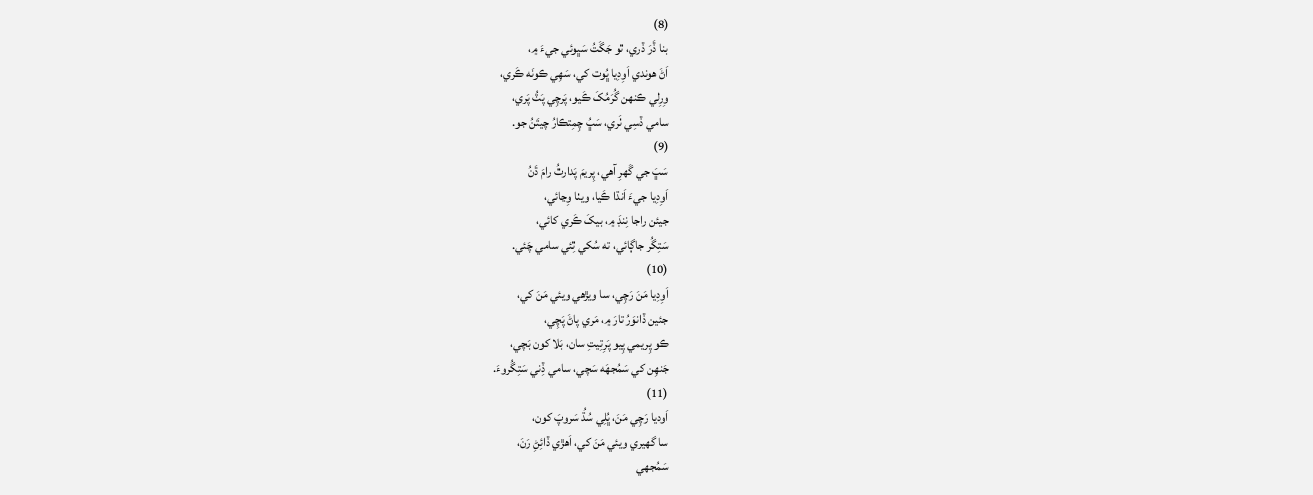(8)
بنا ڏَرَ ڏري، ٿو جَگَتُ سَڀوئي جيءَ ۾،
اَڻَ هوندي اَوِدِيا ڀُوت کي، سَهِي ڪونَه ڪَري،
وِرِلي ڪنهن گُرَمُکَ ڪَيو، پَرچِي پَٽُ پَري،
سامي ڏسِي ٺَري، سَڀُ چِمِتڪارُ چيتَنُ جو.
(9)
سَڀَ جي گَهرِ آهي، پِريمَ پَدارٿُ رامَ ڌَنُ
اَوِدِيا جيءَ اَنڌا ڪَيا، ويٺا وِڃائي،
جيئن راجا نِنڊَ ۾، بيکَ ڪَري کائي،
سَتِگُر جاڳائي، ته سُکي ٿِئي سامي چَئي.
(10)
اَوِدِيا مَنَ رَچِي، سا ويڙهي ويئي مَنَ کي،
جئين ڏانوَرُ تارَ ۾، مَري پاڻَ پَچِي،
ڪو پِريمي پِيو پَرِتِيتِ سان، بَلا کون بَچي،
جَنهِن کي سَمُجهَه سَچي، سامي ڏِني سَتِگُروءَ.
(11)
اَوديا رَچِي مَنَ، ڀُلِي سُڌُ سَروپَ کون،
سا گهيري ويئي مَنَ کي، اَهڙي ڏائِڻِ رَنَ،
سَمُجهي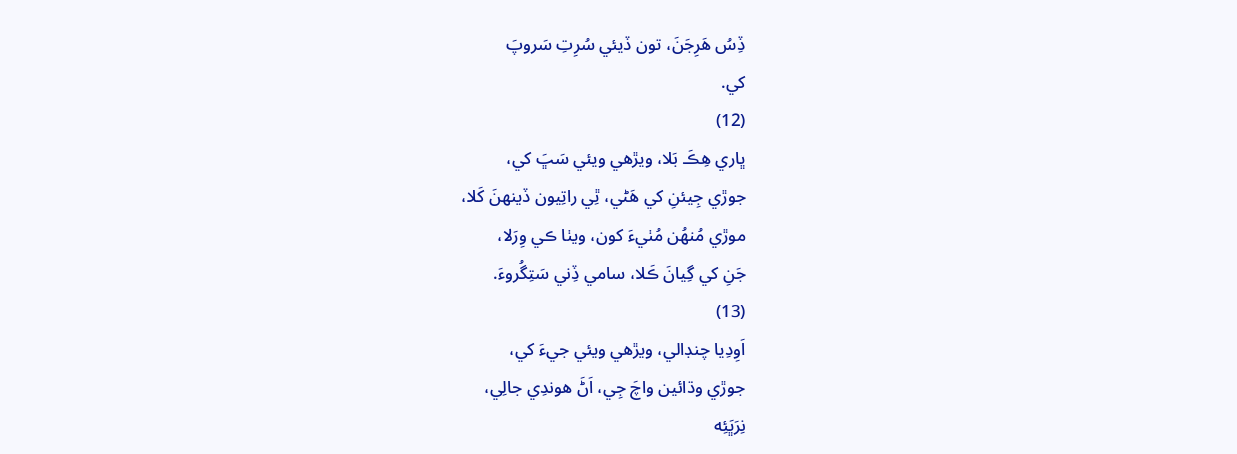ڏِسُ هَرِجَنَ، تون ڏيئي سُرِتِ سَروپَ
کي.
(12)
ڀاري هِڪَ بَلا، ويڙهي ويئي سَڀَ کي،
جوڙي جِيئنِ کي هَڻي، ٿِي راتِيون ڏينهنَ کَلا،
موڙي مُنهُن مُٺيءَ کون، ويٺا ڪي وِرَلا،
جَنِ کي گِيانَ ڪَلا، سامي ڏِني سَتِگُروءَ.
(13)
اَوِدِيا چنڊالي، ويڙهي ويئي جيءَ کي،
جوڙي وڌائين واچَ جِي، اَڻَ هوندِي جالِي،
نِرَڀَئِه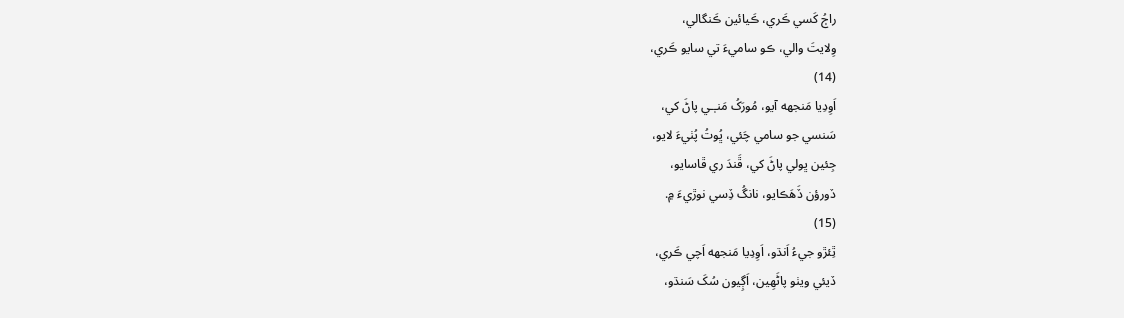راڄُ کَسي ڪَري، ڪَيائين ڪَنگالي،
وِلايتَ والي، ڪو ساميءَ تي سايو ڪَري،
(14)
اَوِدِيا مَنجهه آيو، مُورَکُ مَنـٖـي پاڻَ کي،
سَنسي جو سامي چَئي، ڀُوتُ پُٺيءَ لايو،
جِئين ڀولي پاڻَ کي، ڦَندَ ري ڦاسايو،
ڏورؤن ڏَهَڪايو، نانگُ ڏِسي نوڙيءَ ۾.
(15)
ٿِئڙو جيءُ اَنڌو، اَوِدِيا مَنجهه اَچي ڪَري،
ڏيئي ويٺو پاڻَهِين، اَڳِيون سُکَ سَنڌو،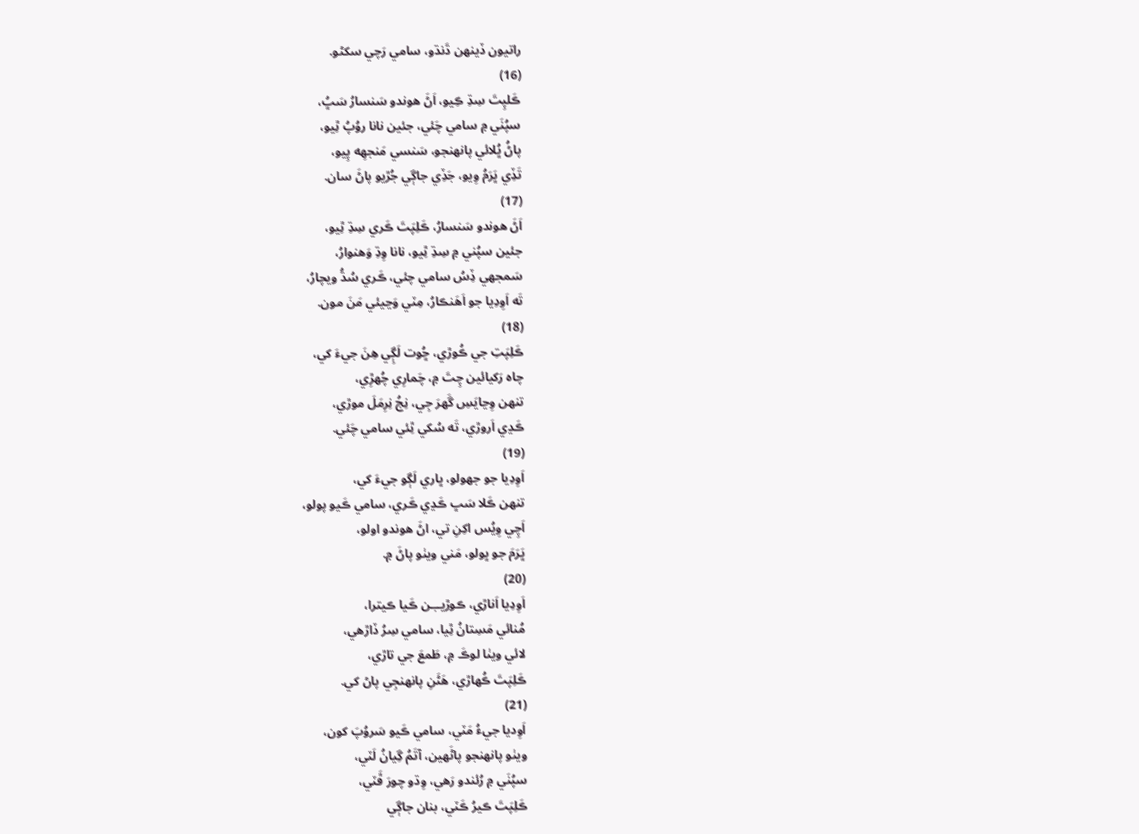راتيون ڏينهن ڌَنڌو، سامي رَچي سکڻو.
(16)
ڪَلپِتَ سِڌِ ڪِيو، اَڻَ هوندو سَنسارُ سَڀُ،
سپُنَي ۾ سامي چَئي، جئين نانا روُپُ ٿِيو،
پاڻُ ڀُلائي پانهنجو، سَنسي مَنجهِه پِيو،
تَڏِي ڀَرَمُ وِيو، جَڏِي جاڳي جُڙيو پاڻَ سان.
(17)
اَڻَ هوندو سَنسارُ، ڪَلِپَتَ ڪَري سِڌِ ٿِيو،
جئين سپُني ۾ سِڌِ ٿِيو، نانا وِڌِ وَهنوارُ،
سَمجهي ڏِسُ سامي چئي، ڪَري سُڌُ ويچارُ،
تَه اَوِدِيا جو اَهَنڪارُ، مِٽي وَڃيئي مَنَ مون.
(18)
ڪَلِپَتِ جي ڪُوڙي، ڇُوت لَڳِي هِنَ جيءَ کي،
چاه رَکيائين چِتَ ۾، چَمارِي چُهڙِي،
تنهن وِڃايَسِ گَهرَ جِي، نِجُ نِرِمَلَ موڙي،
ڪَڍي اَروڙي، تَه سُکي ٿِئي سامي چَئي.
(19)
اَوِدِيا جو جهولو، ڀاري لَڳو جيءَ کي،
تنهن ڪَلا سَڀ ڪَڍي ڪَري، سامي ڪَيو پولو،
اَچِي وِيُس اکِنِ تي، اڻَ هوندو اولو،
ڀَرَمَ جو ڀولو، مَني ويٺو پاڻَ ۾.
(20)
اَوِدِيا اَناڙي، ڪوڙيــٖـن ڪَيا ڪيترا،
مُنائي مَسِتانُ ٿِيا، سامي سِرُ ڏاڙهي،
لائي ويٺا لوڪَ ۾، طَمعَ جي تاڙي،
ڪَلِپَتَ ڪُهاڙي، هَڻَنِ پانهنجِي پاڻ کي.
(21)
اَوِديا جيءُ مَٽي، سامي ڪَيو سَروُپَ کون،
ويٺو پانهنجو پاڻَهين، آتَمُ گِيانُ لَٽي،
سپُنَي ۾ رُئندو رَهي، وِڌو چورَ ڦَٽي،
ڪَلِپَتَ ڪيرُ ڪَٽي، بنان جاڳي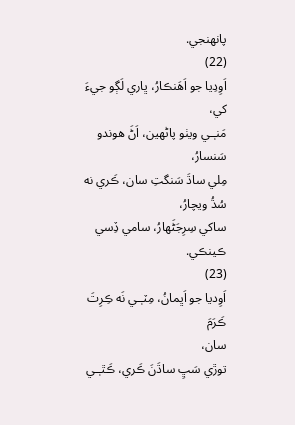پانهنجي.
(22)
اَوِدِيا جو اَهَنڪارُ، ڀاري لَڳو جيءَ کي،
مَنـٖـي ويٺو پاڻهين، اَڻَ هوندو سَنسارُ،
مِلي ساڌَ سَنگتِ سان، ڪَري نه سُڌُ ويچارُ،
ساکي سِرِجَڻَهارُ، سامي ڏِسي ڪينڪي.
(23)
اَوِديا جو اَڀمانُ، مِٽـٖـي نَه ڪِرِتَ ڪَرَمَ
سان،
توڙي سَڀِ ساڌَنَ ڪَري، ڪَٿـٖـي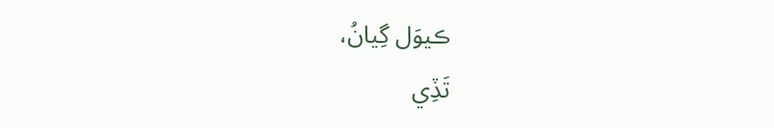ڪيوَل گِيانُ،
تَڏِي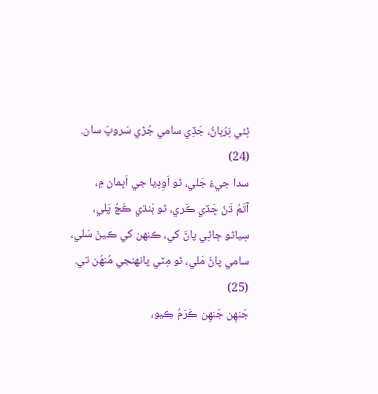ٿِئي نِرُٻاڻُ، جَڏِي سامي جُڙي سَروپَ سان.
(24)
سدا جيءُ جَلي، ٿو اَوِدِيا جي اَڀمان ۾،
آتَمُ ڌَنُ ڇَڏي ڪَري، ٿو ٻَنڌي ڪَچُ پَلي،
سِياڻو ڄاڻِي پاڻَ کي، ڪنهن کي ڪينَ سَلي،
سامي پاڻَ مَلي، ٿو مِٽي پانهنجي مُنهُن تي.
(25)
جَنهِن جَنهِن ڪَرَمُ ڪِيو،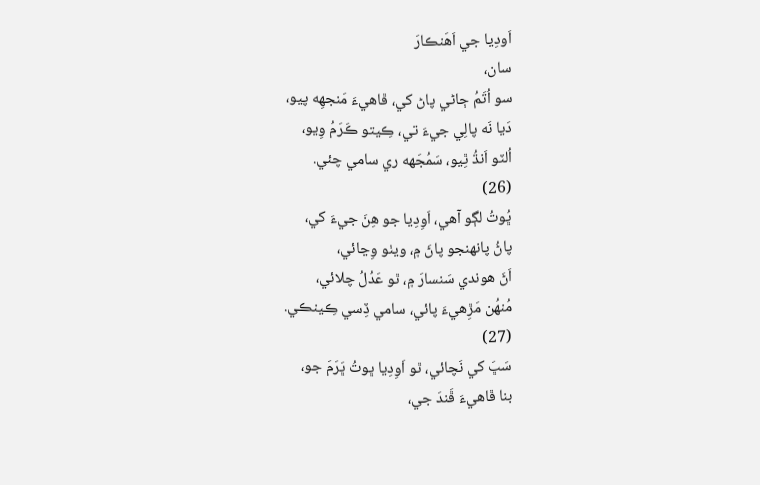اَودِيا جي اَهَنڪارَ
سان،
سو اُتَمُ ڄاڻي پاڻ کي، ڦاهيءَ مَنجهِه پيو،
دَيا نَه پالِي جيءَ تي، ڪِيتو ڪَرَمُ وِيو،
اُلٽو اَنڌُ ٿِيو، سَمُجَهه ري سامي چئي.
(26)
ڀُوتُ لڳو آهي، اَوِدِيا جو هِنَ جيءَ کي،
پاڻُ پانهنجو پاڻَ ۾، ويٺو وِڃائي،
اَڻَ هوندي سَنسارَ ۾، ٿو عَدُلُ چلائي،
مُنهُن مَڙِهيءَ پائي، سامي ڏِسي ڪِينڪي.
(27)
سَڀَ کي نَچائي، ٿو اَوِدِيا ڀوتُ ڀَرَمَ جو،
بنا ڦاهيءَ ڦَندَ جي،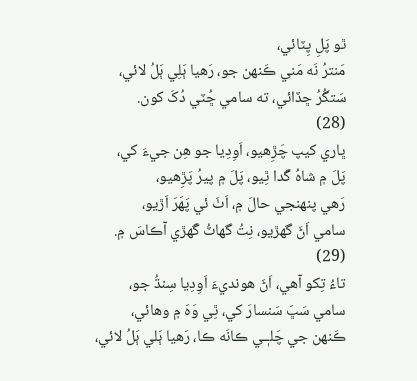ٿو پَلِ پِٽائي،
مَنترُ نَه مَني ڪَنهن جو، رَهيا ٻَلِي ٻَلُ لائي،
سَتگُرُ ڇڏائي، ته سامي ڇُٽي دُکَ کون.
(28)
ڀاري کيپ چَڙِهيو، اَوِدِيا جو هِن جيءَ کي،
پَلَ ۾ شاهُ گَدا ٿِيو، پَلَ ۾ پيرُ پَڙِهيو،
رَهي پنهنجي حالَ ۾، اَٺَ ئي پَهَرَ اَڙيو،
سامي اَڻَ گهڙيو، نِتُ گهاٽُ گَهڙي آڪاسَ ۾.
(29)
تاءُ تِکو آهي، اَڻَ هونديءَ اَوِدِيا سِنڌُ جو،
سامي سَڀَ سَنسارَ کي، ٿِي وَهَ ۾ وهائي،
ڪَنهن جي چَلـٖـي ڪانَه ڪا، رَهيا ٻَلي ٻَلُ لائي،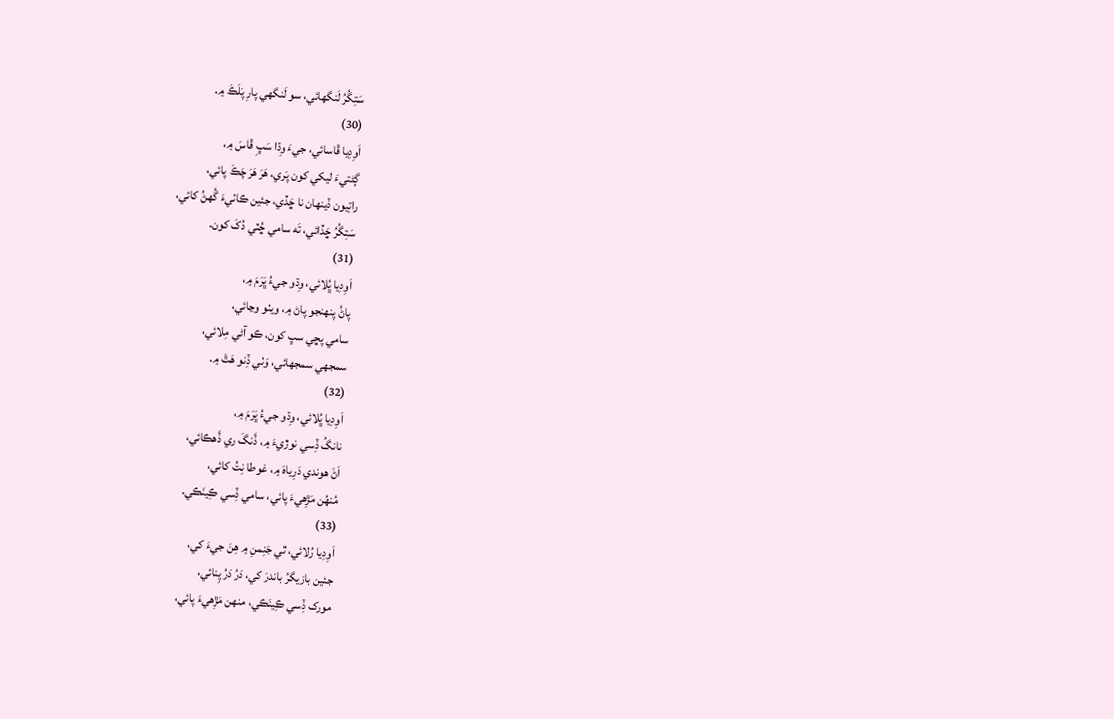سَتِگُرُ لَنگهائي، سو لَنگهي پارِ پَلَڪَ ۾.
(30)
اَوِدِيا ڦاسائي، جيءَ وِڌا سَڀِ ڦاسَ ۾،
ڳڻتيءَ ليکي کون پَري، هَرَ هَرَ چَڪَ پائي،
راتِيون ڏينهان نا ڇَڏي، جئين ڪاٺيءَ گُهڻُ کائي،
سَتِگُرُ ڇَڏائي، تَه سامي ڇُٽي دُکَ کون.
(31)
اَوِدِيا ڀُلائي، وِڌو جيءُ ڀَرَمَ ۾،
پاڻُ پنهنجو پاڻ ۾، ويٺو وڃائي،
سامي پڇي سڀ کون، ڪو آڻي مِلائي،
سمجهي سمجهائي، وَٺي ڏِنو هَٿَ ۾.
(32)
اَوِدِيا ڀُلائي، وِڌو جيءُ ڀَرَمَ ۾،
نانگُ ڏِسي نوڙيءَ ۾، ڏَنگَ ري ڏَهڪائي،
اَڻَ هوندي دَرِياهَ ۾، غوطا نِتُ کائي،
مُنهُن مَڙِهيءَ پائي، سامي ڏِسي ڪِينَڪي.
(33)
اَوِدِيا رُلائي، ٿي جَنِمنِ ۾ هِنَ جيءَ کي،
جئين بازيگرُ باندرَ کي، دَرُ دَرُ پِنائي،
مورک ڏِسي ڪِينَڪي، منهن مَڙِهيءَ پائي،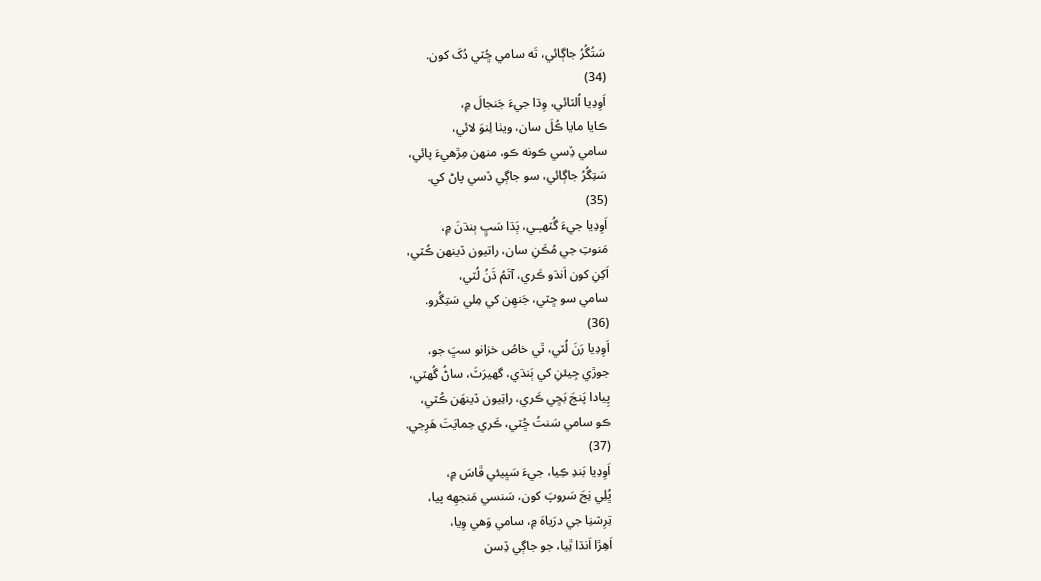سَتُگُرُ جاڳائي، تَه سامي ڇُٽي دُکَ کون.
(34)
اَوِدِيا اُلٽائي، وِڌا جيءَ جَنجالَ ۾،
ڪايا مايا ڪُلَ سان، ويٺا لِنوَ لائي،
سامي ڏِسي ڪونه ڪو، منهن مِڙهيءَ پائي،
سَتِگُرُ جاڳائي، سو جاڳي ڏسي پاڻ کي.
(35)
اَوِدِيا جيءَ گُٽهـٖـي، ٻَڌا سَڀِ ٻنڌنَ ۾،
مَنوتِ جي مُڪَنِ سان، راتيون ڏينهن ڪُٽي،
اَکِنِ کون اَنڌو ڪَري، آتَمُ ڌَنُ لُٽي،
سامي سو ڇٽي، جَنهِن کي مِلي سَتِگُرو.
(36)
اَوِدِيا رَنَ لُٽي، ٿي خاصُ خزانو سڀَ جو،
جوڙي جِيئنِ کي ٻَنڌي، گهيرَٽَ، ساڻُ گُهٽي،
پِيادا پَنجَ بَڇي ڪَري، راتِيون ڏينهَن ڪُٽي،
ڪو سامي سَنتُ ڇُٽي، ڪَري حِمايَتَ هَرِجي.
(37)
اَوِدِيا بَندِ ڪِيا، جيءَ سَڀيئي ڦاسَ ۾،
ڀُلِي نِجَ سَروپَ کون، سَنسي مَنجهِه پيا،
تِرِشنِا جي درَياهَ ۾، سامي وَهي وِيا،
اَهِڙا اَنڌا ٿِيا، جو جاڳي ڏِسن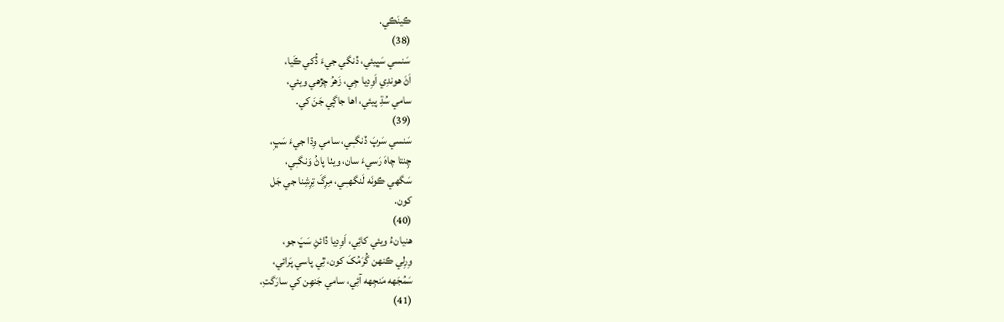ڪينَڪي.
(38)
سَنسي سَڀيئي، ڏنگي جيءَ ڏُکي ڪَيا،
اَڻَ هوندِي اَوِدِيا جِي، زَهرُ چڙهي ويئي،
سامي سُڌِ پيئي، اها جاڳي جَنَ کي.
(39)
سَنسي سَرپَ ڏنگـٖـي، سامي وِڌا جيءَ سَڀِ،
چِنتا چاهَ رَسيءَ سان، ويٺا پاڻُ وَنگـٖـي،
سَگهي ڪونَه لَنگهـٖـي، مِرِگَ تِرِشِنا جي جَل
کون.
(40)
هنيانءُ ويئي کائِي، اَوِدِيا ڏائڻِ سَڀَ جو،
وِرِلي ڪنهن گُرَمُکَ کون، ٿِي پاسي پَرائي،
سَمُجَهه مَنجِهه آئِي، سامي جَنهِن کي سارَگتِ،
(41)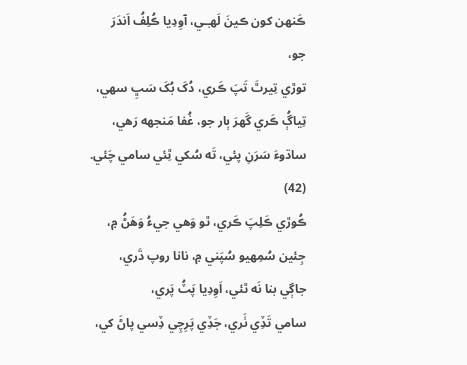ڪَنهن کون ڪينَ لَهـٖـي، آوِدِيا ڪُلِفُ اَندَرَ
جو،
توڙي تِيرٿَ تَپَ ڪَري، دُکَ بُکَ سَڀِ سهي،
تِياڳُ ڪَري گَهرَ ٻار جو، غُفا مَنجهه رَهي،
ساڌوءَ سَرَنِ پئي، تَه سُکي ٿِئي سامي چَئي.
(42)
ڪُوڙي ڪَلِپَ ڪَري، ٿو وَهي جيءُ وَهَڻُ ۾،
جِئين سُمِهيو سُپَني ۾، نانا روپ ڌَري،
جاڳي بنا نَه ٿئي، اَوِدِيا پَٽُ پَري،
سامي تَڏِي ٺَري، جَڏِي پَرِچِي ڏِسي پاڻَ کي،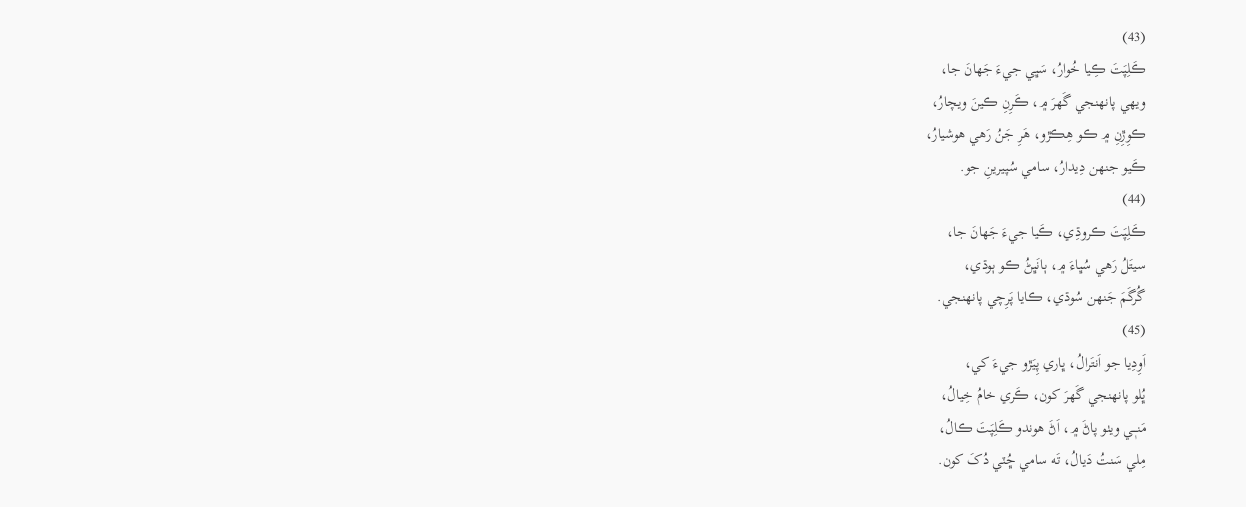(43)
ڪَلِپَتَ ڪِيا خُوارُ، سَڀي جيءَ جَهانَ جا،
ويهي پانهنجي گَهرَ ۾، ڪَرِنِ ڪينَ ويچارُ،
ڪوِڙِنِ ۾ ڪو هِڪڙو، هَرِ جَنُ رَهي هوشيارُ،
ڪَيو جنهن دِيدارُ، سامي سُپيرينِ جو.
(44)
ڪَلِپَتَ ڪروڌِي، ڪَيا جيءَ جَهانَ جا،
سيتَلُ رَهي سُڀاءَ ۾، ٻانَڀڻُ ڪو ٻوڌي،
گُرگَمَ جَنهن سُوڌي، ڪايا پَرِچي پانهنجي.
(45)
اَوِدِيا جو اَنتَرالُ، ڀاري پِيَڙو جيءَ کي،
ڀُلو پانهنجي گَهرَ کون، ڪَري خامُ خِيالُ،
مَنـٖـي ويٺو پاڻَ ۾، اَڻَ هوندو ڪَلِپَتَ ڪالُ،
مِلي سَنتُ دَيالُ، تَه سامي ڇُٽي دُکَ کون.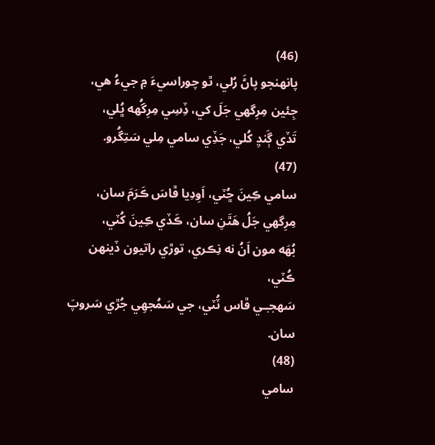(46)
پانهنجو پاڻَ رُلي، ٿو چوراسيءَ ۾ جيءُ هي،
جِئين مِرِگهي جَلَ کي، ڏِسِي مِرِگُهه ڀُلي،
تَڏي ڳَنڍِ کُلي، جَڏِي سامي مِلي سَتِگُرو.
(47)
سامي ڪِينَ ڇُٽي، اَوِدِيا ڦاسَ ڪَرَمَ سان،
مِرِگهي جَلُ هَٿَنِ سان، ڪَڏي ڪِينَ کُٽي،
بُهَه مون اَنُ نه نِڪري، توڙي راتيون ڏينهن ڪُٽي،
سَهجـٖـي ڦاس ٽُٽي، جي سَمُجهِي جُڙي سَروپَ سان.
(48)
سامي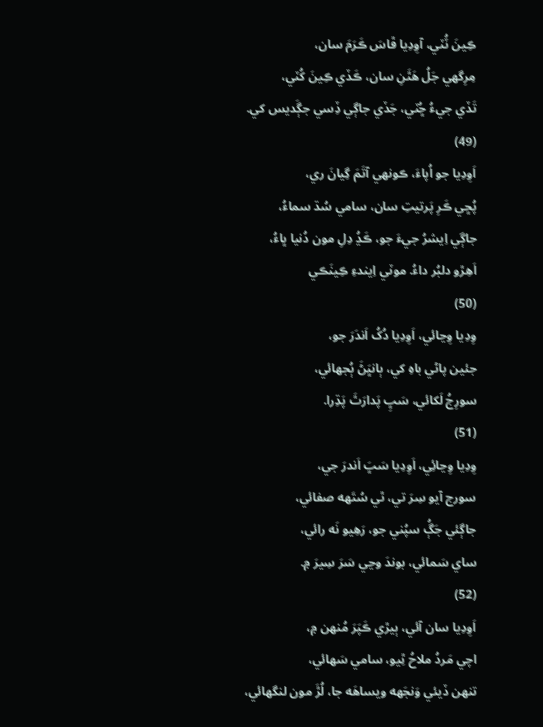ڪِينَ ٽُٽي، آوِدِيا ڦاسَ ڪَرَمَ سان،
مِرِگهي جَلُ هَٿَنِ سان، ڪَڏي ڪِينَ کُٽي،
تَڏي جيءُ ڇُٽي، جَڏي جاڳي ڏِسي جڳَديس کي.
(49)
اَوِدِيا جو اُپاءَ، ڪونهي آتَمَ گِيانَ ري،
پُڇي ڪَرِ پَرتيتِ سان، سامي سُڌ سماءُ،
جاڳي اِيشرُ جيءَ جو، ڪَڍُ دِلِ مون دُنيا ڀاءُ،
اَهِڙو دلبُر داءُ. موٽي اِيندءِ ڪِينَڪي
(50)
وِدِيا وِڃائي، اَوِدِيا دُکُ اَندَرَ جو،
جئين پاڻي باهِ کي، ٻانڀَڻَ ٻُجهائي،
سورِجُ لَکائي، سَڀِ پَدارَٿَ پَڌِرا.
(51)
وِدِيا وِڃائِي، اَوِدِيا سَڀَ اَندرَ جي،
سورج آيو سِرَ تي، ٿي سُتَهه صفائي،
جاڳئي جَڳُ سپُني جو، رَهِيو نَه رائي،
ساي سَمائي، بوندَ وڃي سَرَ سِيرَ ۾.
(52)
اَوِدِيا سان آئي، ٻيڙي ڪَپَرَ مُنهن ۾،
اچي مَردُ ملاحُ ٿِيو، سامي سَهائي،
تنهن ڏيئي وَنجَهه ويساهَه جا، لُڙَ مون لنگهائي،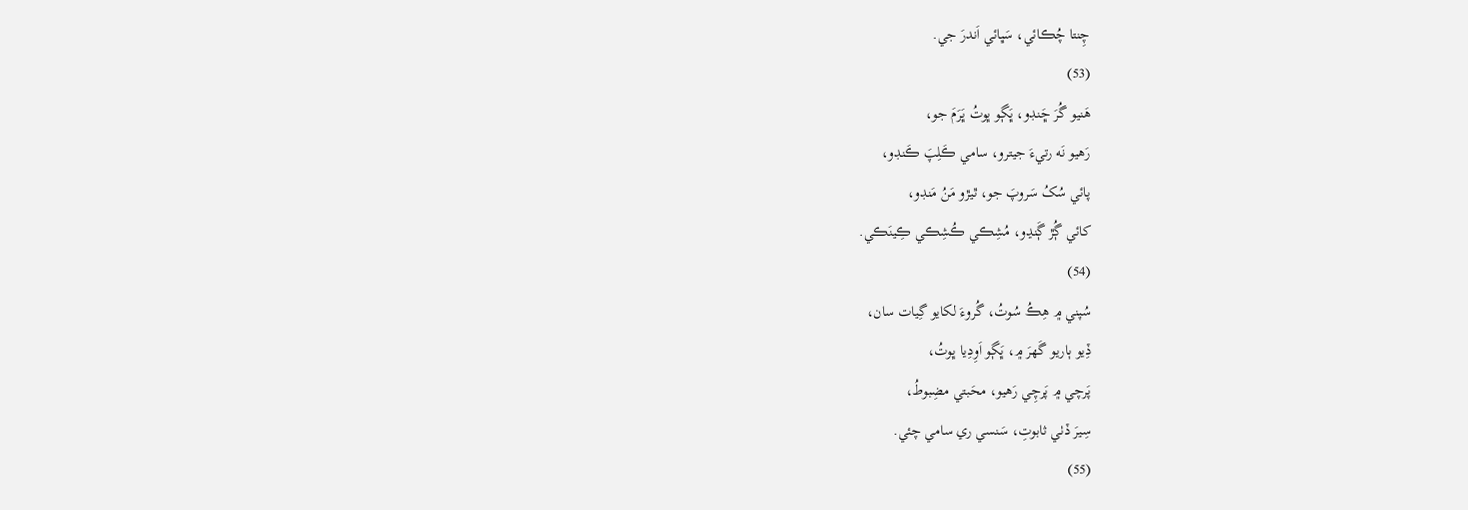چِنتا چُڪائي، سَڀائي اَندرَ جي.
(53)
هَنيو گُرَ ڇَنڊو، ڀَڳو ڀوتُ ڀَرَمَ جو،
رَهيو نَه رتيءَ جيترو، سامي ڪَلِپَ ڪَنڊو،
پائي سُکُ سَروپَ جو، ٿيڙو مَنُ مَنڊو،
کائي ڳُڙ ڳَنڍو، مُشِڪي ڪُشِڪي ڪِينَڪي.
(54)
سُپني ۾ هِڪُ سُوتُ، گُروءَ لکايو گِيات سان،
ڏِيو ٻاريو گَهرَ ۾، ڀَڳو اَوِدِيا ڀوتُ،
پَرچي ۾ پَرچِي رَهيو، محَبتي مضِبوطُ،
سِيرَ ڏٺي ثابوتِ، سَنسي ري سامي چئي.
(55)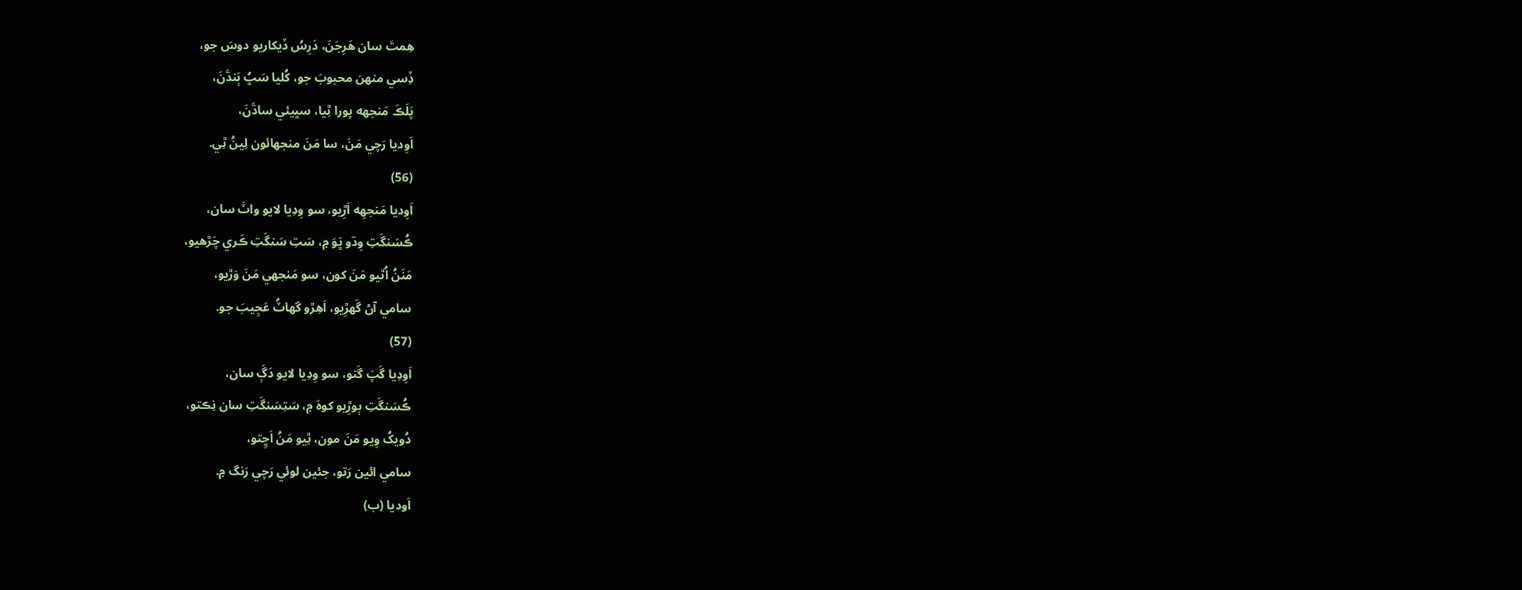هِمتَ سان هَرِجَنَ، دَرِسُ ڏيکاريو دوسَ جو،
ڏِسي منهن محبوبَ جو، کُليا سَڀُ ٻَنڌَنَ،
پَلَڪَ مَنجهه پورا ٿِيا، سڀيئي ساڌَنَ،
اَوِديا رَچي مَنَ، سا مَنَ منجهائون لِينُ ٿِي.
(56)
اَوِديا مَنجهِه اَڙِيو، سو وِدِيا لايو واٽَ سان،
ڪُسَنگَتِ وِڌو ڀَوَ ۾، سَتِ سَنگَتِ ڪَري چَڙهيو،
مَنَنُ اُٿيو مَنَ کون، سو مَنجهي مَنَ وَڙيو،
سامي آڻ گَهڙِيو، اَهِڙو گهاٽُ عَجِيبَ جو.
(57)
اَوِدِيا گَپَ گَتو، سو وِدِيا لايو دَڳَ سان،
ڪُسَنگَتِ ٻوڙِيو کوهَ ۾، سَتِسَنگَتِ سان نِڪتو،
دُويکُ وِيو مَنَ مون، ٿِيو مَنُ اَڇِتو،
سامي ائين رَتو، جئين لوئي رَچي رَنگ ۾.
اَوديا (ب)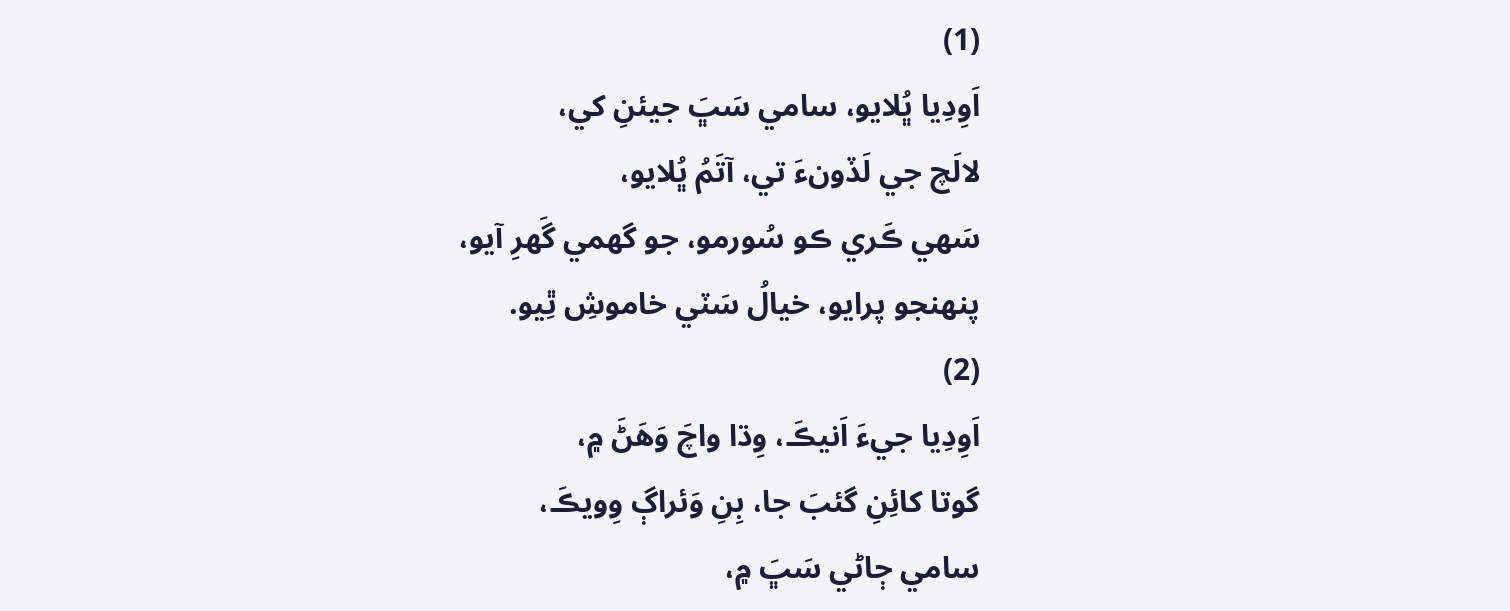(1)
اَوِدِيا ڀُلايو، سامي سَڀَ جيئنِ کي،
لالَچ جي لَڏونءَ تي، آتَمُ ڀُلايو،
سَهي ڪَري ڪو سُورمو، جو گهمي گَهرِ آيو،
پنهنجو پرايو، خيالُ سَٽي خاموشِ ٿِيو.
(2)
اَوِدِيا جيءَ اَنيڪَ، وِڌا واچَ وَهَڻَ ۾،
گوتا کائِنِ گئبَ جا، بِنِ وَئراڳ وِويڪَ،
سامي ڄاڻي سَڀَ ۾،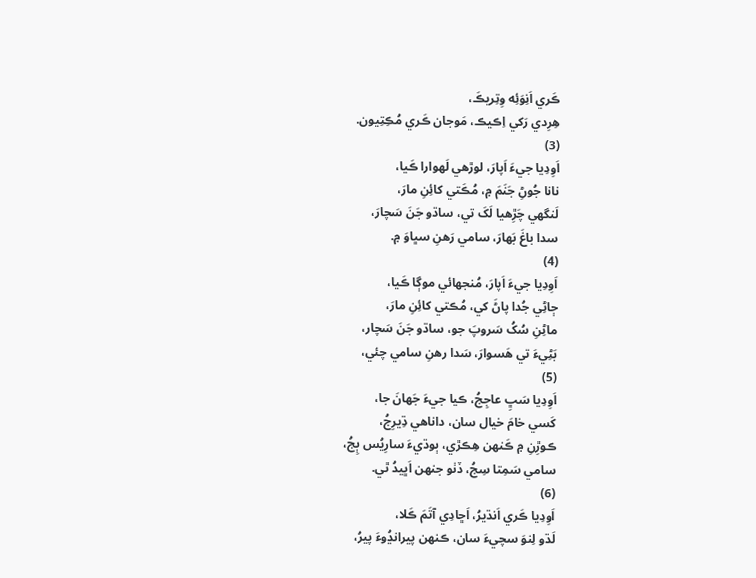ڪَري اَنِوَئِه وِتِريڪَ،
هِرِدي رَکي اِڪيڪ، مَوجان ڪَري مُڪِتِيون.
(3)
اَوِدِيا جيءَ اَپارَ، لوڙهي لَهوارا ڪَيا،
نانا جُوڻِ جَنَمَ ۾، مُڪَتي کائِنِ مارَ،
لَنگهي چَڙِهيا لَکَ تي، ساڌو جَنَ سَچارَ،
سدا باغَ بَهارَ، سامي رَهنِ سڀاوَ ۾.
(4)
اَوِدِيا جيءَ اَپارَ، مُنجهائي موڳا ڪَيا،
ڄاڻِي جُدا پاڻَ کي، مُڪتي کائِنِ مارَ،
ماڻِنِ سُکُ سَروپَ جو، ساڌو جَنَ سَچار،
بَڻِيءَ تي هَسوارَ، سَدا رهنِ سامي چئي،
(5)
اَوِدِيا سَڀِ عاجِجُ، ڪيا جيءَ جَهانَ جا،
کَسي خامَ خيال سان، داناهي ڌِيرِجُ،
ڪوڙِنِ ۾ ڪَنهن هِڪڙي، ٻوڌيءَ سارِيُس ٻِجُ،
سامي سَمِتا سِجُ، ڏٺو جنهن اَڀيدُ ٿي.
(6)
اَوِدِيا ڪَري اَنڌيرُ، اَڇادِي آتَمَ ڪَلا،
لَڌو لِنوَ سچيءَ سان، ڪنهن پيرانڍُوءَ پيرُ،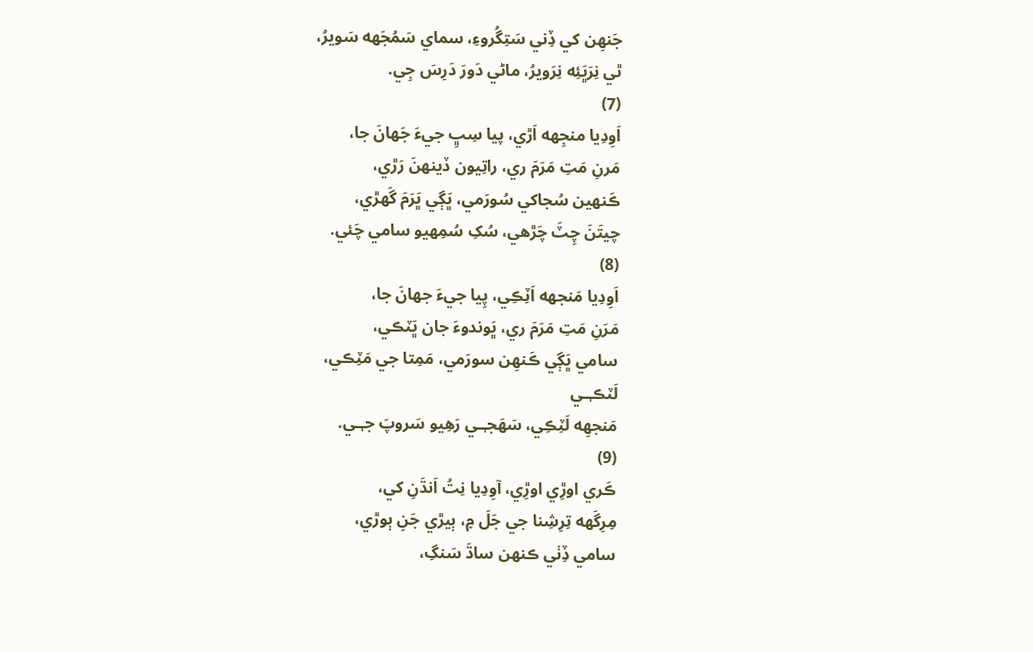جَنهِن کي ڏِني سَتِگُروءِ، سماي سَمُجَهه سَويرُ،
ٿي نِرَڀَئِه نِرَويرُ، ماڻي دَورَ دَرِسَ جِي.
(7)
اَوِدِيا منجِهه اَڙي، پيا سِڀِ جيءَ جَهانَ جا،
مَرنِ مَتِ مَرَمَ ري، راتِيون ڏينهنَ رَڙي،
ڪَنهين سُجاکي سُورَمي، ڀَڳي ڀَرَمَ گَهڙي،
چيتَنَ چِٽَ چَڙهي، سُکِ سُمِهيو سامي چَئي.
(8)
اَوِدِيا مَنجهه اَٽِڪِي، پِيا جيءَ جهانَ جا،
مَرَنِ مَتِ مَرَمَ ري، ڀَوندوءَ جان ڀَٽڪي،
سامي ڀَڳي ڪَنهِن سورَمي، مَمِتا جي مَٽِڪي،
لَٽڪـٖـي
مَنجهِه لَٽِڪِي، سَهَجـٖـي رَهِيو سَروپَ جـٖـي.
(9)
ڪَري اوڙِي اوڙِي، آوِدِيا نِتُ اَنڌَنِ کي،
مِرِگَهه تِرِشِنا جي جَلَ ۾، ٻيڙي جَنِ ٻوڙي،
سامي ڏِٺي ڪنهن ساڌَ سَنگِ،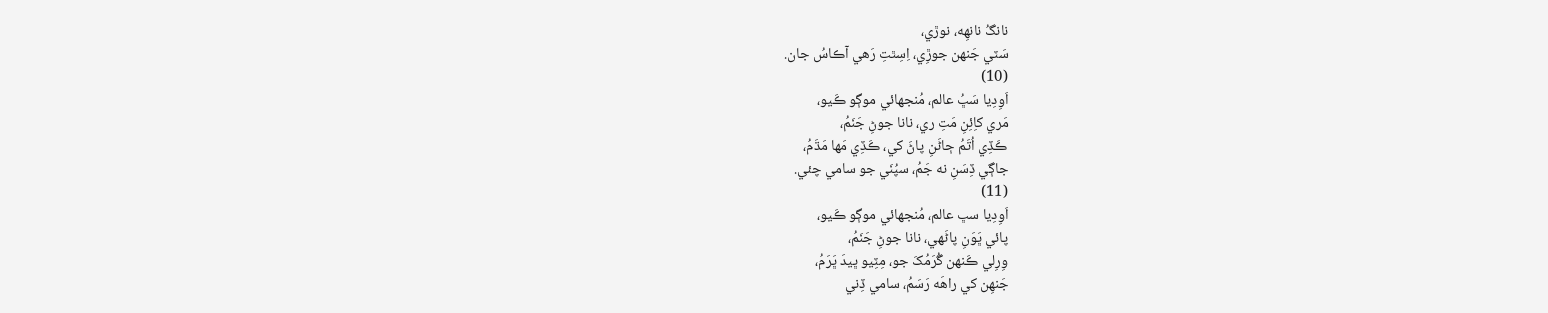نانگُ نانهِه، نوڙي،
سَٽي جَنهن جوڙِي، اِسِٿتِ رَهي آڪاسُ جان.
(10)
اَوِدِيا سَڀُ عالم، مُنجهائي موڳو ڪَيو،
مَري کاِئِنِ مَتِ ري، نانا جوڻِ جَنَمُ،
ڪَڏِي اُتَمُ ڄاڻَنِ پاڻَ کي، ڪَڏِي مَها مَڌَمُ،
جاڳي ڏِسَنِ نه جَمُ، سپُنَي جو سامي چئي.
(11)
اَوِدِيا سڀ عالم، مُنجهائي موڳو ڪَيو،
پائي ڀَوَنِ پاڻَهي، نانا جوڻِ جَنَمُ،
وِرِلي ڪَنهن گُرَمُکَ جو، مِٽِيو ڀيدَ ڀَرَمُ،
جَنهِن کي راهَه رَسَمُ، سامي ڏِني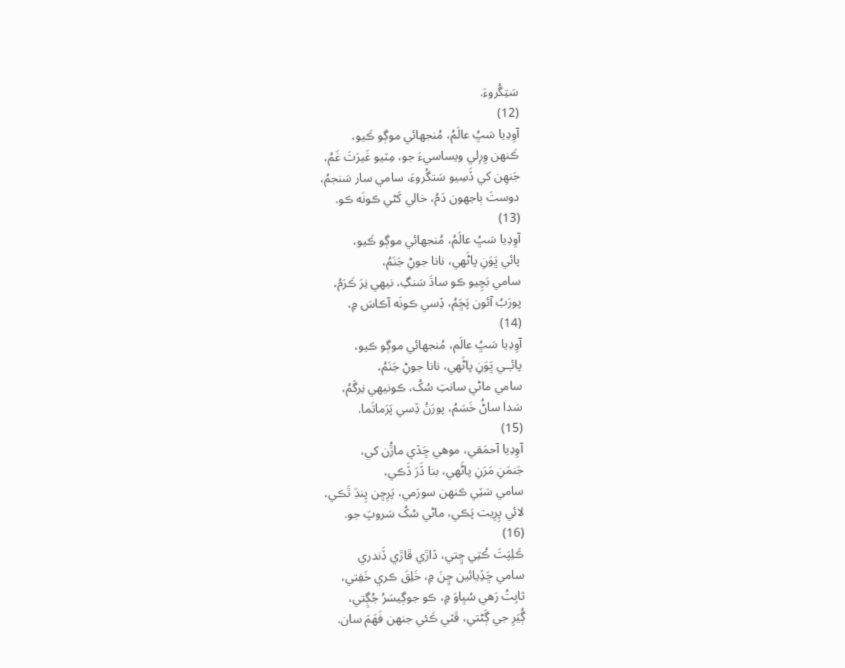سَتِگُروءَ.
(12)
آوِدِيا سَڀُ عالَمُ، مُنجهائي موڳو ڪَيو،
ڪَنهن وِرِلي ويساسيءَ جو، مِٽيو غَيرَتَ غَمُ،
جَنهِن کي ڏَسِيو سَتگُروءَ، سامي سار سَنجمُ،
دوستَ ٻاجهون دَمُ، خالي کَڻي ڪونَه ڪو.
(13)
آوِدِيا سَڀُ عالَمُ، مُنجهائي موڳو ڪَيو،
پائي ڀَوَنِ پاڻَهي، نانا جوڻِ جَنَمُ،
سامي بَچِيو ڪو ساڌَ سَنگِ، نيهي نِرَ ڪَرَمُ،
پورَبُ آئون پَڇَمُ، ڏِسي ڪونَه آڪاسَ ۾،
(14)
آوِدِيا سَڀُ عالَم، مُنجهائي موڳو ڪيو،
پائـٖـي ڀَوَنِ پاڻَهي، نانا جوڻِ جَنَمُ،
سامي ماڻي سانتِ سُکُ، ڪونيهي نِرگَمُ،
سَدا ساڻُ خَسَمُ، پورَنُ ڏِسي پَرَماتَما.
(15)
آوِدِيا آحمَقي، موهي ڇَڏي ماڙُن کي،
جَنمَنِ مَرَنِ پاڻَهي، بنا ڏَرَ ڏَڪي،
سامي سَٽِي ڪنهن سورَمي، پَرِڇن پِنڊَ ٿَڪي،
لائي پِرِيت پَڪي، ماڻي سُکُ سَروپَ جو.
(16)
ڪَلِپَتَ ڪُتِي ڇِتي، ڏاڙي ڦاڙي ڏَندري
سامي ڇَڏِيائين ڇِنَ ۾، خَلِقَ ڪري خَفِتي،
ثابِتُ رَهي سُڀاوَ ۾، ڪو جوڳيسَرُ جُڳِتي،
ڳُيَرِ جي ڳَڻتي، ڦٽي ڪَئي جنهن فَهَمَ سان.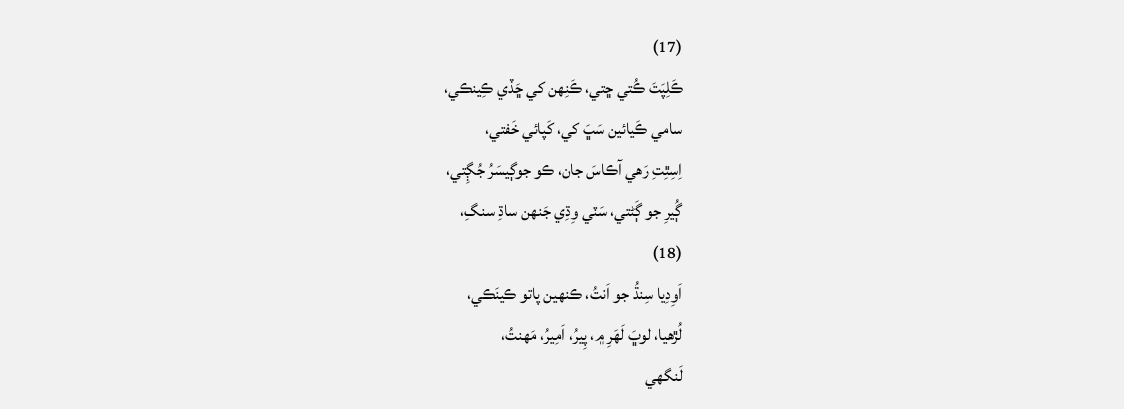(17)
ڪَلِپَتَ ڪُتي ڇتي، ڪَنِهن کي ڇَڏي ڪِينڪي،
سامي ڪَيائين سَڀَ کي، کَپائي خَفتي،
اِسِٿِتِ رَهي آڪاسَ جان، ڪو جوڳيسَرُ جُڳِتي،
ڳُيرِ جو ڳَڻتي، سَٽي وِڌِي جَنهن ساڌِ سنگِ،
(18)
اَوِدِيا سِنڌُ جو اَنتُ، ڪنهين پاتو ڪينَڪي،
لُڙهيا، لوڀَ لَهَرِ ۾، پِيرُ، اَمِيرُ، مَهنتُ،
لَنگهي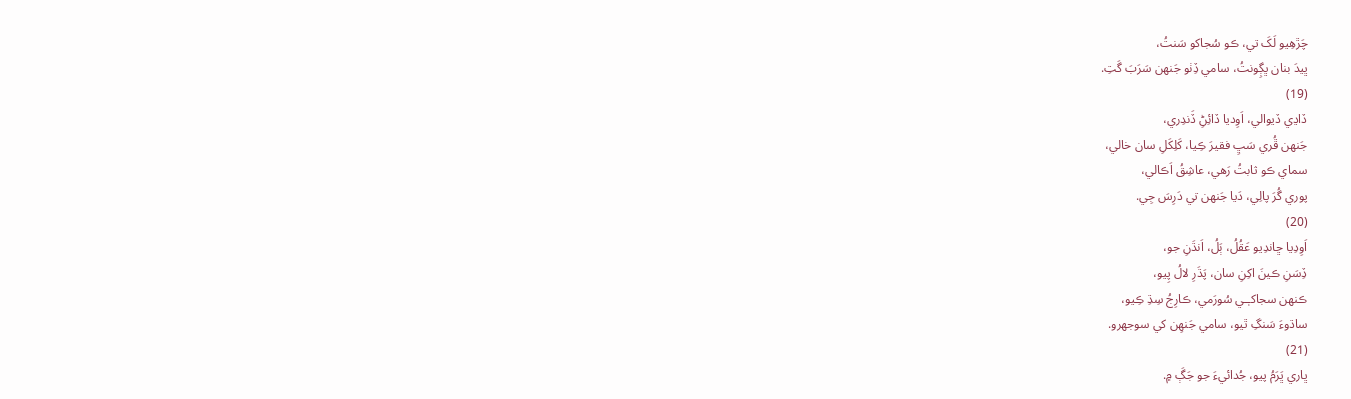چَڙهِيو لَکَ تي، ڪو سُجاکو سَنتُ،
ڀيدَ بنان ڀڳِونتُ، سامي ڏِٺو جَنهن سَرَبَ گَتِ.
(19)
ڏاڍي ڏيوالي، اَوِديا ڏائِڻِ ڏَندِري،
جَنهن ڦُري سَڀِ فقيرَ ڪِيا، کَلِکَلِ سان خالي،
سماي ڪو ثابتُ رَهي، عاشِقُ اَڪالي،
پوري گُرَ پالِي، دَيا جَنهن تي دَرِسَ جِي.
(20)
اَوِدِيا ڇاندِيو عَقُلُ، ٻَلُ، اَنڌَنِ جو،
ڏِسَنِ ڪينَ اکِنِ سان، پَڌَرِ لالُ پِيو،
ڪنهن سجاکـٖـي سُورَمي، ڪارِجُ سِڌِ ڪِيو،
ساڌوءَ سَنگِ ٿيو، سامي جَنهِن کي سوجهرو.
(21)
ڀاري ڀَرَمُ پيو، جُدائيءَ جو جَڳَ ۾.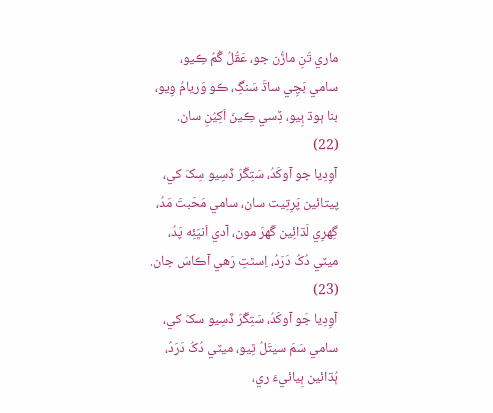ماري تَنِ ماڙُن جو، عَقُلُ گُمُ ڪِيو،
سامي بَچِي ساڌَ سَنگِ، ڪو وَريامُ وِيو،
بنا ٻوڌ ٻِيو، ڏِسي ڪِينَ اَکِيُنِ سان.
(22)
آوِدِيا جو آوکَدُ، سَتِگُرَ ڏَسِيو سِکَ کي،
پيتائين پَرِتِيت سان، سامي مَحَبتَ مَدُ،
گِهرِي لَڌائِين گَهرَ مون، آدي اَنڀَئِه پَدُ،
ميٽي دُکُ دَرَدُ، اِسٿتِ رَهي آڪاسَ جان.
(23)
آوِدِيا جَو آوکَدُ، سَتِگُرَ ڏَسِيو سکَ کي،
سامي سَمَ سيتَلُ ٿِيو، ميٽي دُکُ دَرَدُ،
ٻُڌائين ٻِيائيءَ ري،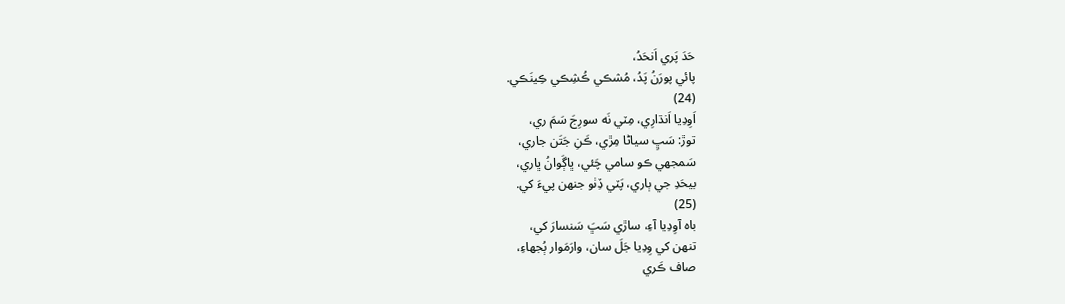حَدَ پَري اَنحَدُ،
پائي پورَنُ پَدُ، مُشڪي ڪُشِڪي ڪِينَڪي.
(24)
اَوِدِيا اَنڌارِي، مِٽي نَه سورِجَ سَمَ ري،
توڙ: سَڀِ سياڻا مِڙي، ڪَنِ جَتَن جاري،
سَمجهي ڪو سامي چَئي، ڀاڳَوانُ ڀاري،
بيحَدِ جي ٻاري، پَٽي ڏِٺو جنهن پيءَ کي.
(25)
باه آوِدِيا آءِ، ساڙي سَڀَ سَنسارَ کي،
تنهن کي وِدِيا جَلَ سان، وارَمَوار ٻُجهاءِ،
صاف ڪَري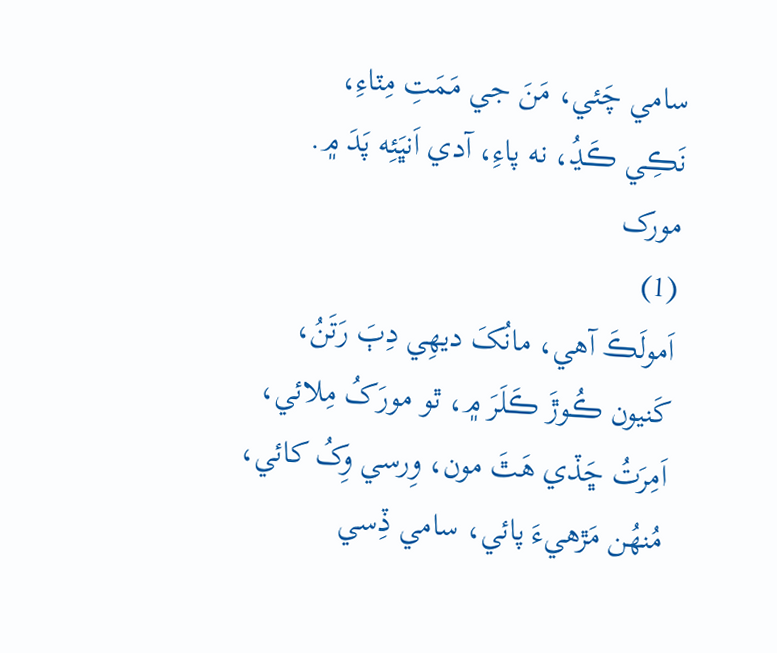سامي چَئي، مَنَ جي مَمَتِ مِٽاءِ،
نَڪِي ڪَڍُ، نه پاءِ، آدي اَنڀَئِه پَدَ ۾.
مورک
(1)
اَمولَڪَ آهي، مانُکَ ديهِي دِٻَ رَتَنُ،
کَنيون ڪُوڙَ ڪَلَرَ ۾، ٿو مورَکُ مِلائي،
اَمِرَتُ ڇَڏي هَٿَ مون، وِرسي وِکُ کائي،
مُنهُن مَڙهيءَ پائي، سامي ڏِسي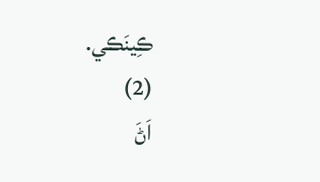ڪِينَڪي.
(2)
اَڻَ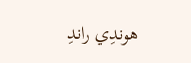هوندِي راندِ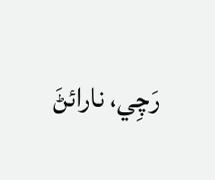رَچِي، نارائڻَ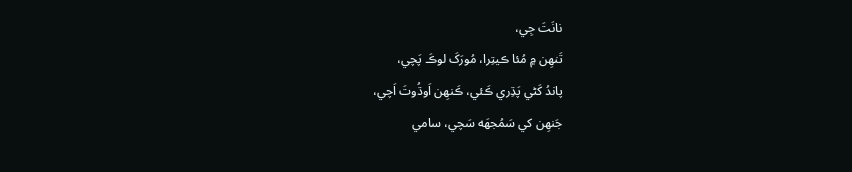نانَتَ جِي،
تَنهِن ۾ مُئا ڪيتِرا، مُورَکَ لوڪَ پَچي،
پاندُ کَڻي پَڌِري ڪَئي، ڪَنهِن اَوڌُوتَ اَچي،
جَنهِن کي سَمُجهَه سَچي، سامي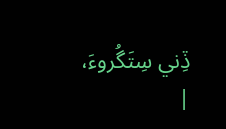ڏِني سِتَگُروءَ، |